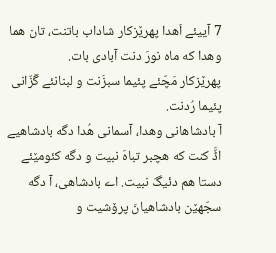7 آییئے اَهدا پهرێزکار شاداب باتنت، تان هما وهدا که ماه نورَ دنت آبادی بات.
پهرێزکار مَچّئے پئیما سبزَنت و لبنانئے گَزّانی پئیما رُدنت.
آ بادشاهانی وهدا، آسمانی هُدا دگه بادشاهیے اڈَّ کنت که هچبر تباهَ نبیت و دگه کئومێئے دستا هم دئیگَ نبیت. اے بادشاهی، آ دگه سجّهێن بادشاهیانَ پرۆشیت و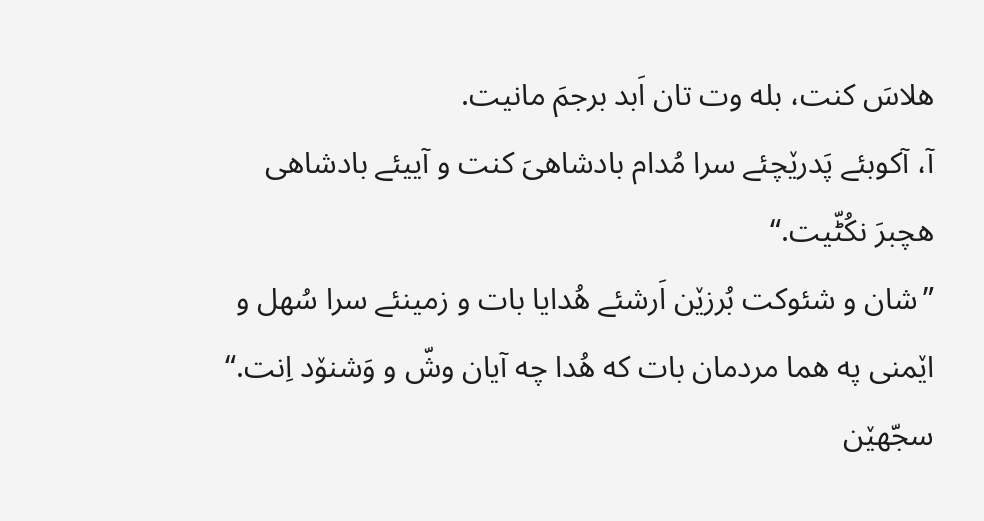هلاسَ کنت، بله وت تان اَبد برجمَ مانیت.
آ، آکوبئے پَدرێچئے سرا مُدام بادشاهیَ کنت و آییئے بادشاهی هچبرَ نکُٹّیت.“
”شان و شئوکت بُرزێن اَرشئے هُدایا بات و زمینئے سرا سُهل و اێمنی په هما مردمان بات که هُدا چه آیان وشّ و وَشنۆد اِنت.“
سجّهێن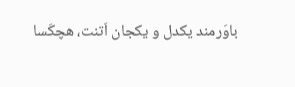باوَرمند یکدل و یکجان اَتنت، هچکَسا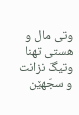وتی مال و هستی تهنا وتیگَ نزانت و سجّهێن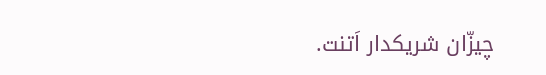چیزّان شریکدار اَتنت.